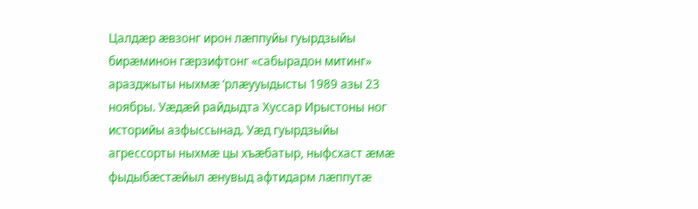Цалдæр æвзонг ирон лæппуйы гуырдзыйы бирæминон гæрзифтонг «сабырадон митинг» аразджыты ныхмæ ‘рлæууыдысты 1989 азы 23 ноябры. Уæдæй райдыдта Хуссар Ирыстоны ног историйы азфыссынад. Уæд гуырдзыйы агрессорты ныхмæ цы хъæбатыр, ныфсхаст æмæ фыдыбæстæйыл æнувыд афтидарм лæппутæ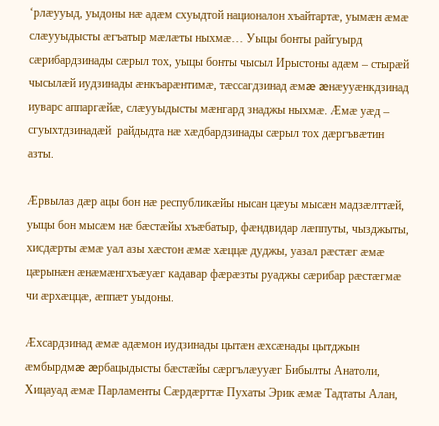‘рлæууыд, уыдоны нæ адæм схуыдтой националон хъайтартæ, уымæн æмæ слæууыдысты æгъатыр мæлæты ныхмæ… Уыцы бонты райгуырд сæрибардзинады сæрыл тох, уыцы бонты чысыл Ирыстоны адæм – стырæй чысылæй иудзинады æнкъарæнтимæ, тæссагдзинад æмæ æнæууæнкдзинад иуварс аппаргæйæ, слæууыдысты мæнгард знаджы ныхмæ. Æмæ уæд – сгуыхтдзинадæй  райдыдта нæ хæдбардзинады сæрыл тох дæргъвæтин азты.

Æрвылаз дæр ацы бон нæ республикæйы нысан цæуы мысæн мадзæлттæй, уыцы бон мысæм нæ бæстæйы хъæбатыр, фæндвидар лæппуты, чызджыты, хисдæрты æмæ уал азы хæстон æмæ хæццæ дуджы, уазал рæстæг æмæ цæрынæн æнæмæнгхъæуæг кадавар фæрæзты руаджы сæрибар рæстæгмæ чи æрхæццæ, æппæт уыдоны.

Æхсардзинад æмæ адæмон иудзинады цытæн æхсæнады цытджын æмбырдмæ æрбацыдысты бæстæйы сæргълæууæг Бибылты Анатоли, Хицауад æмæ Парламенты Сæрдæрттæ Пухаты Эрик æмæ Тадтаты Алан,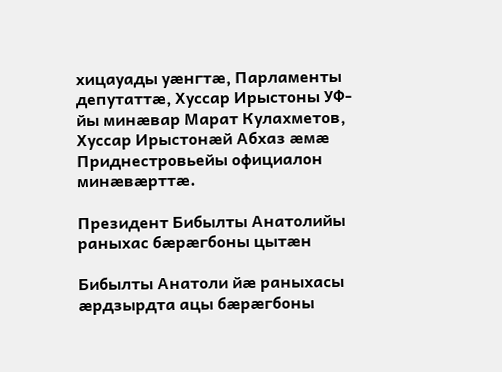хицауады уæнгтæ, Парламенты депутаттæ, Хуссар Ирыстоны УФ-йы минæвар Марат Кулахметов, Хуссар Ирыстонæй Абхаз æмæ Приднестровьейы официалон минæвæрттæ.

Президент Бибылты Анатолийы раныхас бæрæгбоны цытæн

Бибылты Анатоли йæ раныхасы æрдзырдта ацы бæрæгбоны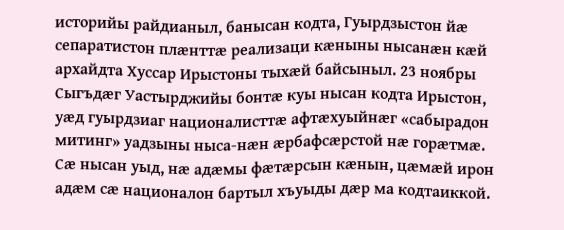историйы райдианыл, банысан кодта, Гуырдзыстон йæ сепаратистон плæнттæ реализаци кæныны нысанæн кæй архайдта Хуссар Ирыстоны тыхæй байсыныл. 23 ноябры Сыгъдæг Уастырджийы бонтæ куы нысан кодта Ирыстон, уæд гуырдзиаг националисттæ афтæхуыйнæг «сабырадон митинг» уадзыны ныса-нæн æрбафсæрстой нæ горæтмæ. Сæ нысан уыд, нæ адæмы фæтæрсын кæнын, цæмæй ирон адæм сæ националон бартыл хъуыды дæр ма кодтаиккой.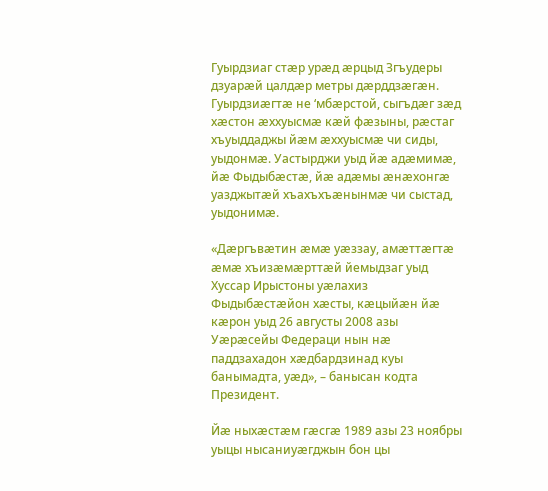Гуырдзиаг стæр урæд æрцыд Згъудеры дзуарæй цалдæр метры дæрддзæгæн. Гуырдзиæгтæ не ‘мбæрстой, сыгъдæг зæд хæстон æххуысмæ кæй фæзыны, рæстаг хъуыддаджы йæм æххуысмæ чи сиды, уыдонмæ. Уастырджи уыд йæ адæмимæ, йæ Фыдыбæстæ, йæ адæмы æнæхонгæ уазджытæй хъахъхъæнынмæ чи сыстад, уыдонимæ.

«Дæргъвæтин æмæ уæззау, амæттæгтæ æмæ хъизæмæрттæй йемыдзаг уыд Хуссар Ирыстоны уæлахиз Фыдыбæстæйон хæсты, кæцыйæн йæ кæрон уыд 26 августы 2008 азы Уæрæсейы Федераци нын нæ паддзахадон хæдбардзинад куы банымадта, уæд», – банысан кодта Президент.

Йæ ныхæстæм гæсгæ 1989 азы 23 ноябры уыцы нысаниуæгджын бон цы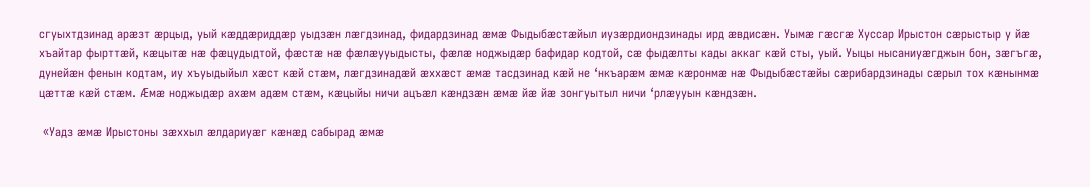сгуыхтдзинад арæзт æрцыд, уый кæддæриддæр уыдзæн лæгдзинад, фидардзинад æмæ Фыдыбæстæйыл иузæрдиондзинады ирд æвдисæн. Уымæ гæсгæ Хуссар Ирыстон сæрыстыр у йæ хъайтар фырттæй, кæцытæ нæ фæцудыдтой, фæстæ нæ фæлæууыдысты, фæлæ ноджыдæр бафидар кодтой, сæ фыдæлты кады аккаг кæй сты, уый. Уыцы нысаниуæгджын бон, зæгъгæ, дунейæн фенын кодтам, иу хъуыдыйыл хæст кæй стæм, лæгдзинадæй æххæст æмæ тасдзинад кæй не ‘нкъарæм æмæ кæронмæ нæ Фыдыбæстæйы сæрибардзинады сæрыл тох кæнынмæ цæттæ кæй стæм. Æмæ ноджыдæр ахæм адæм стæм, кæцыйы ничи ацъæл кæндзæн æмæ йæ йæ зонгуытыл ничи ‘рлæууын кæндзæн.

 «Уадз æмæ Ирыстоны зæххыл æлдариуæг кæнæд сабырад æмæ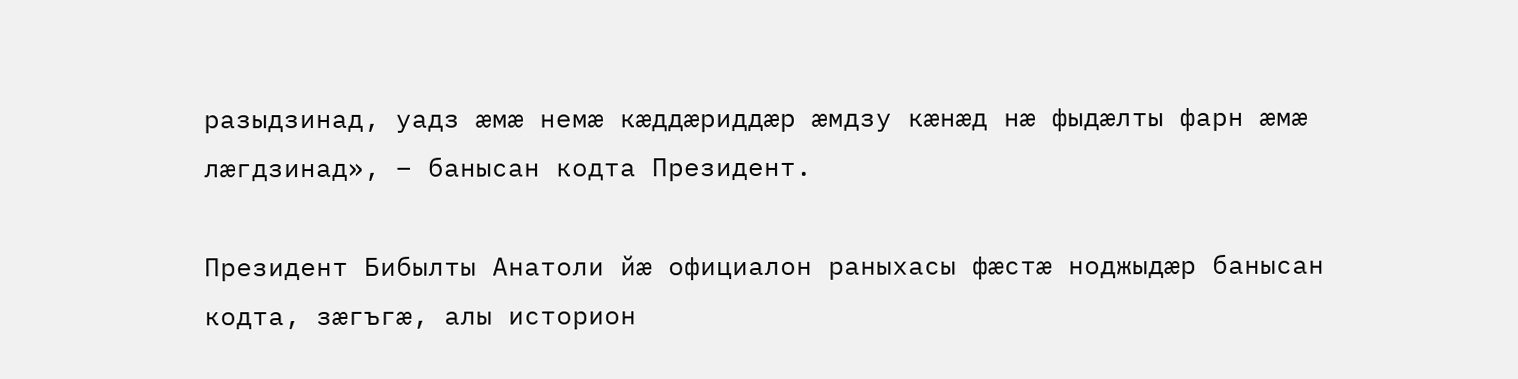разыдзинад, уадз æмæ немæ кæддæриддæр æмдзу кæнæд нæ фыдæлты фарн æмæ лæгдзинад», – банысан кодта Президент.

Президент Бибылты Анатоли йæ официалон раныхасы фæстæ ноджыдæр банысан кодта, зæгъгæ, алы историон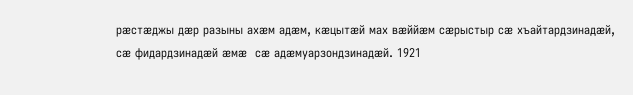рæстæджы дæр разыны ахæм адæм, кæцытæй мах вæййæм сæрыстыр сæ хъайтардзинадæй, сæ фидардзинадæй æмæ  сæ адæмуарзондзинадæй. 1921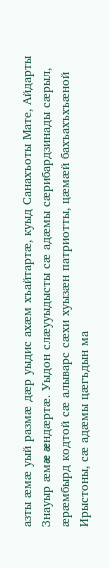азты æмæ уый размæ дæр уыдис ахæм хъайтартæ, куыд Санахъоты Мате, Айдарты Знауыр æмæ æндæртæ. Уыдон слæууыдысты сæ адæмы сæрибардзинады сæрыл, æрæмбырд кодтой сæ алыварс сæхи хуызæн патриотты, цæмæй бахъахъхъæной Ирыстоны, сæ адæмы цæгъдын ма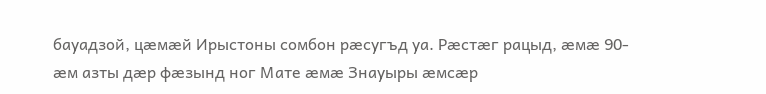бауадзой, цæмæй Ирыстоны сомбон рæсугъд уа. Рæстæг рацыд, æмæ 90-æм азты дæр фæзынд ног Мате æмæ Знауыры æмсæр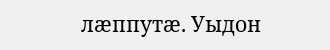лæппутæ. Уыдон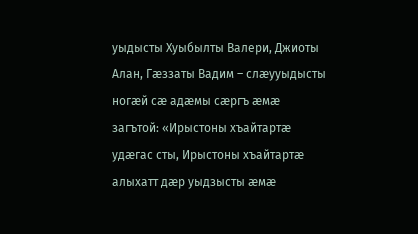уыдысты Хуыбылты Валери, Джиоты Алан, Гæззаты Вадим – слæууыдысты ногæй сæ адæмы сæргъ æмæ загътой: «Ирыстоны хъайтартæ удæгас сты, Ирыстоны хъайтартæ алыхатт дæр уыдзысты æмæ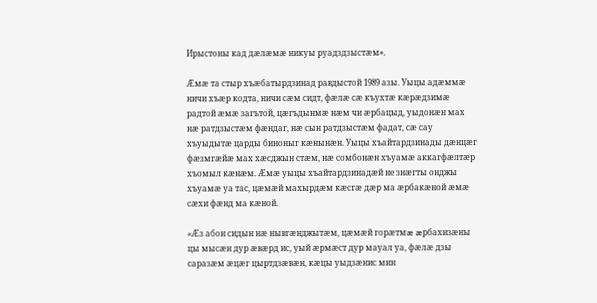Ирыстоны кад дæлæмæ никуы руадздзыстæм».

Æмæ та стыр хъæбатырдзинад равдыстой 1989 азы. Уыцы адæммæ ничи хъæр кодта, ничи сæм сидт, фæлæ сæ къухтæ кæрæдзимæ радтой æмæ загътой, цæгъдынмæ нæм чи æрбацыд, уыдонæн мах нæ ратдзыстæм фæндаг, нæ сын ратдзыстæм фадат, сæ сау хъуыдытæ царды биноныг кæнынæн. Уыцы хъайтардзинады дæнцæг фæзмгæйæ мах хæсджын стæм, нæ сомбонæн хъуамæ аккагфæлтæр хъомыл кæнæм. Æмæ уыцы хъайтардзинадæй не знæгты онджы хъуамæ уа тас, цæмæй махырдæм кæсгæ дæр ма æрбакæной æмæ сæхи фæнд ма кæной.

«Æз абон сидын нæ нывгæнджытæм, цæмæй горæтмæ æрбахизæны цы мысæн дур æвæрд ис, уый æрмæст дур мауал уа, фæлæ дзы саразæм æцæг цыртдзæвæн, кæцы уыдзæнис мин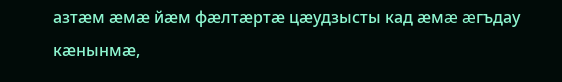азтæм æмæ йæм фæлтæртæ цæудзысты кад æмæ æгъдау кæнынмæ,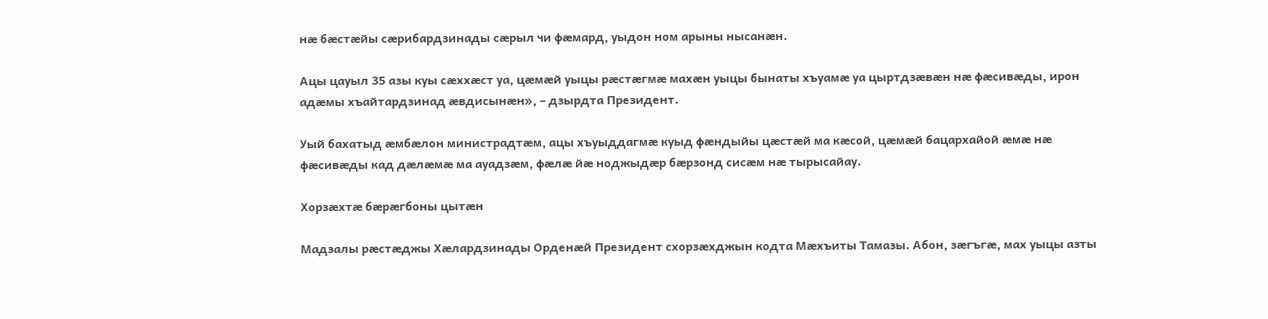нæ бæстæйы сæрибардзинады сæрыл чи фæмард, уыдон ном арыны нысанæн.

Ацы цауыл 35 азы куы сæххæст уа, цæмæй уыцы рæстæгмæ махæн уыцы бынаты хъуамæ уа цыртдзæвæн нæ фæсивæды, ирон адæмы хъайтардзинад æвдисынæн», – дзырдта Президент.

Уый бахатыд æмбæлон министрадтæм, ацы хъуыддагмæ куыд фæндыйы цæстæй ма кæсой, цæмæй бацархайой æмæ нæ фæсивæды кад дæлæмæ ма ауадзæм, фæлæ йæ ноджыдæр бæрзонд сисæм нæ тырысайау.

Хорзæхтæ бæрæгбоны цытæн

Мадзалы рæстæджы Хæлардзинады Орденæй Президент схорзæхджын кодта Мæхъиты Тамазы. Абон, зæгъгæ, мах уыцы азты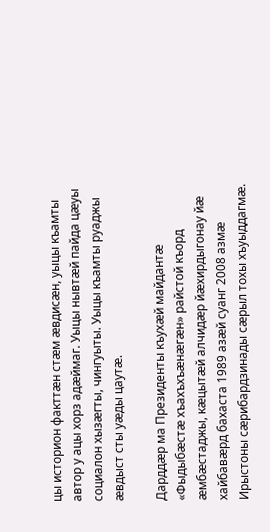цы историон факттæн стæм æвдисæн, уыцы къамты автор у ацы хорз адæймаг. Уыцы нывтæй пайда цæуы социалон хызæгты, чингуыты. Уыцы къамты руаджы æвдыст сты уæды цаутæ.

Дарддæр ма Президенты къухæй майдантæ «Фыдыбæстæ хъахъхъæнæгæн» райстой къорд æмбæстаджы, кæцытæй алчидæр йæхирдыгонау йæ хайбавæрд бахаста 1989 азæй суанг 2008 азмæ Ирыстоны сæрибардзинады сæрыл тохы хъуыддагмæ.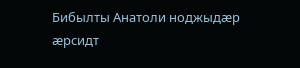Бибылты Анатоли ноджыдæр æрсидт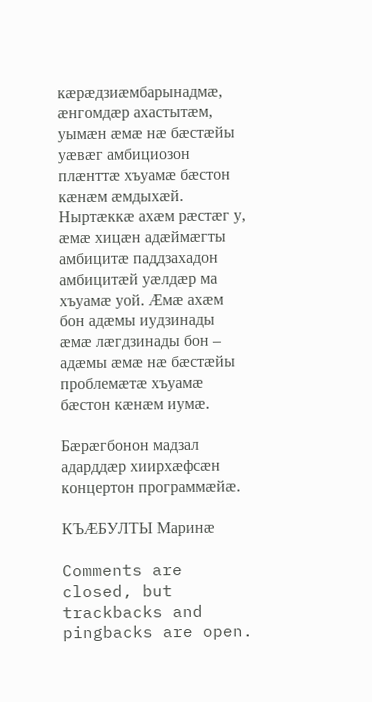кæрæдзиæмбарынадмæ, æнгомдæр ахастытæм, уымæн æмæ нæ бæстæйы уæвæг амбициозон плæнттæ хъуамæ бæстон кæнæм æмдыхæй. Ныртæккæ ахæм рæстæг у, æмæ хицæн адæймæгты амбицитæ паддзахадон амбицитæй уæлдæр ма хъуамæ уой. Æмæ ахæм бон адæмы иудзинады æмæ лæгдзинады бон – адæмы æмæ нæ бæстæйы проблемæтæ хъуамæ бæстон кæнæм иумæ.

Бæрæгбонон мадзал адарддæр хиирхæфсæн концертон программæйæ.

КЪÆБУЛТЫ Маринæ

Comments are closed, but trackbacks and pingbacks are open.